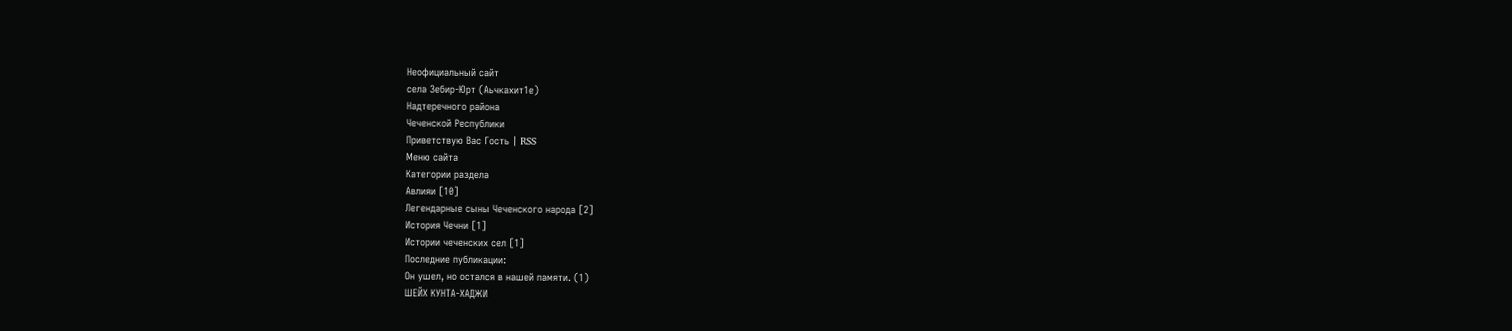Неофициальный сайт
села Зебир-Юрт (Аьчкахит1е)
Надтеречного района
Чеченской Республики
Приветствую Вас Гость | RSS
Меню сайта
Категории раздела
Авлияи [10]
Легендарные сыны Чеченского народа [2]
История Чечни [1]
Истории чеченских сел [1]
Последние публикации:
Он ушел, но остался в нашей памяти. (1)
ШЕЙХ КУНТА-ХАДЖИ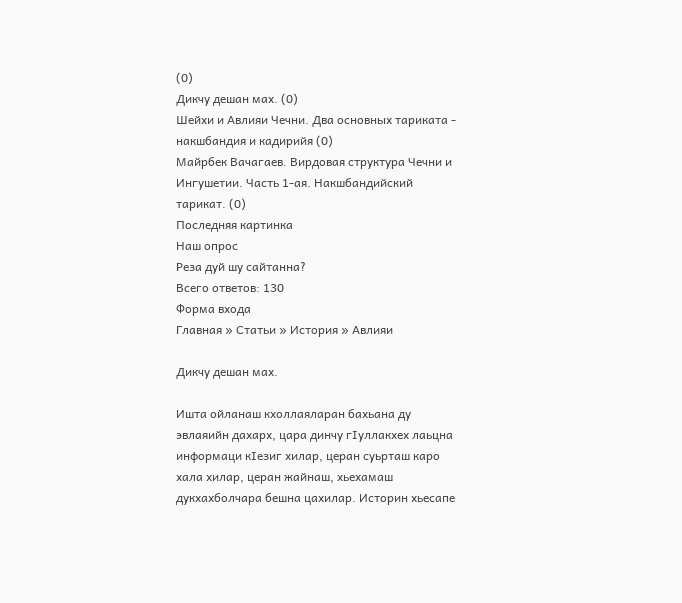(0)
Дикчу дешан мах. (0)
Шейхи и Авлияи Чечни. Два основных тариката - накшбандия и кадирийя (0)
Майрбек Вачагаев. Вирдовая структура Чечни и Ингушетии. Часть 1-ая. Накшбандийский тарикат. (0)
Последняя картинка
Наш опрос
Реза дуй шу сайтанна?
Всего ответов: 130
Форма входа
Главная » Статьи » История » Авлияи

Дикчу дешан мах.

Ишта ойланаш кхоллаяларан бахьана ду эвлаяийн дахарх, цара динчу гIуллакхех лаьцна информаци кIезиг хилар, церан суьрташ каро хала хилар, церан жайнаш, хьехамаш дукхахболчара бешна цахилар. Историн хьесапе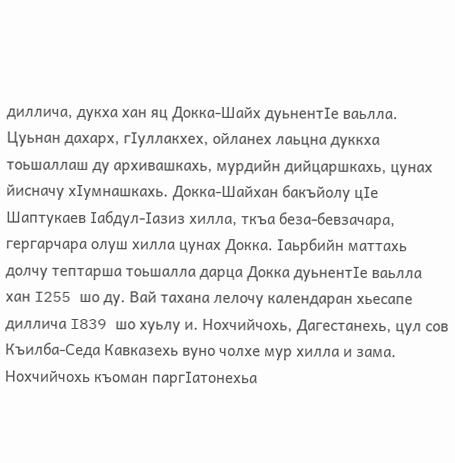диллича, дукха хан яц Докка-Шайх дуьнентIе ваьлла. Цуьнан дахарх, гIуллакхех, ойланех лаьцна дуккха тоьшаллаш ду архивашкахь, мурдийн дийцаршкахь, цунах йисначу хIумнашкахь. Докка-Шайхан бакъйолу цIе Шаптукаев Iабдул-Iазиз хилла, ткъа беза-бевзачара, гергарчара олуш хилла цунах Докка. Iаьрбийн маттахь долчу тептарша тоьшалла дарца Докка дуьнентIе ваьлла хан I255 шо ду. Вай тахана лелочу календаран хьесапе диллича I839 шо хуьлу и. Нохчийчохь, Дагестанехь, цул сов Къилба-Седа Кавказехь вуно чолхе мур хилла и зама. Нохчийчохь къоман паргIатонехьа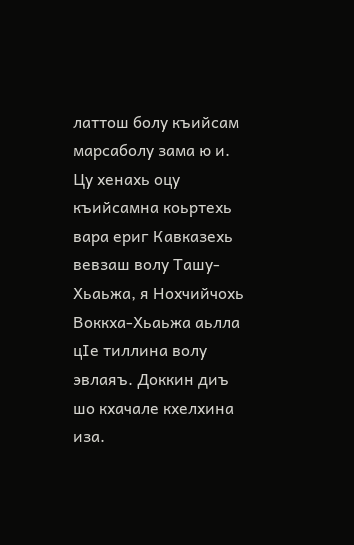латтош болу къийсам марсаболу зама ю и. Цу хенахь оцу къийсамна коьртехь вара ериг Кавказехь вевзаш волу Ташу-Хьаьжа, я Нохчийчохь Воккха-Хьаьжа аьлла цIе тиллина волу эвлаяъ. Доккин диъ шо кхачале кхелхина иза.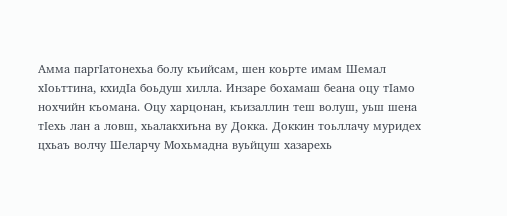Амма паргIатонехьа болу къийсам, шен коьрте имам Шемал хIоьттина, кхидIа боьдуш хилла. Инзаре бохамаш беана оцу тIамо нохчийн къомана. Оцу харцонан, къизаллин теш волуш, уьш шена тIехь лан а ловш, хьалакхиъна ву Докка. Доккин тоьллачу муридех цхьаъ волчу Шеларчу Мохьмадна вуьйцуш хазарехь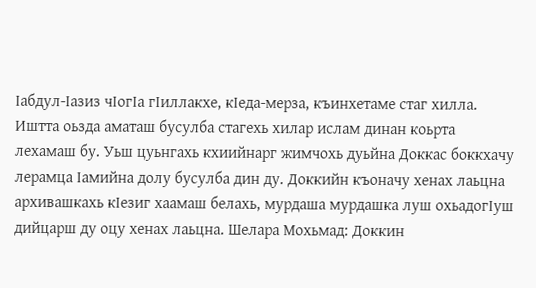Iабдул-Iазиз чIогIа гIиллакхе, кIеда-мерза, къинхетаме стаг хилла. Иштта оьзда аматаш бусулба стагехь хилар ислам динан коьрта лехамаш бу. Уьш цуьнгахь кхиийнарг жимчохь дуьйна Доккас боккхачу лерамца Iамийна долу бусулба дин ду. Доккийн къоначу хенах лаьцна архивашкахь кIезиг хаамаш белахь, мурдаша мурдашка луш охьадогIуш дийцарш ду оцу хенах лаьцна. Шелара Мохьмад: Доккин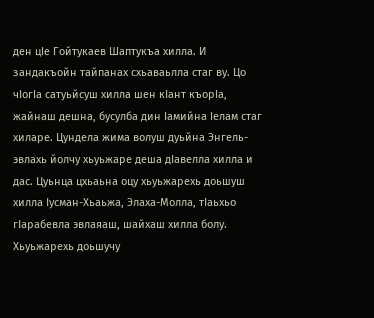ден цIе Гойтукаев Шаптукъа хилла. И зандакъойн тайпанах схьаваьлла стаг ву. Цо чIогIа сатуьйсуш хилла шен кIант къорIа, жайнаш дешна, бусулба дин Iамийна Iелам стаг хиларе. Цундела жима волуш дуьйна Энгель-эвлахь йолчу хьуьжаре деша дIавелла хилла и дас. Цуьнца цхьаьна оцу хьуьжарехь доьшуш хилла Iусман-Хьаьжа, Элаха-Молла, тIаьхьо гIарабевла эвлаяаш, шайхаш хилла болу. Хьуьжарехь доьшучу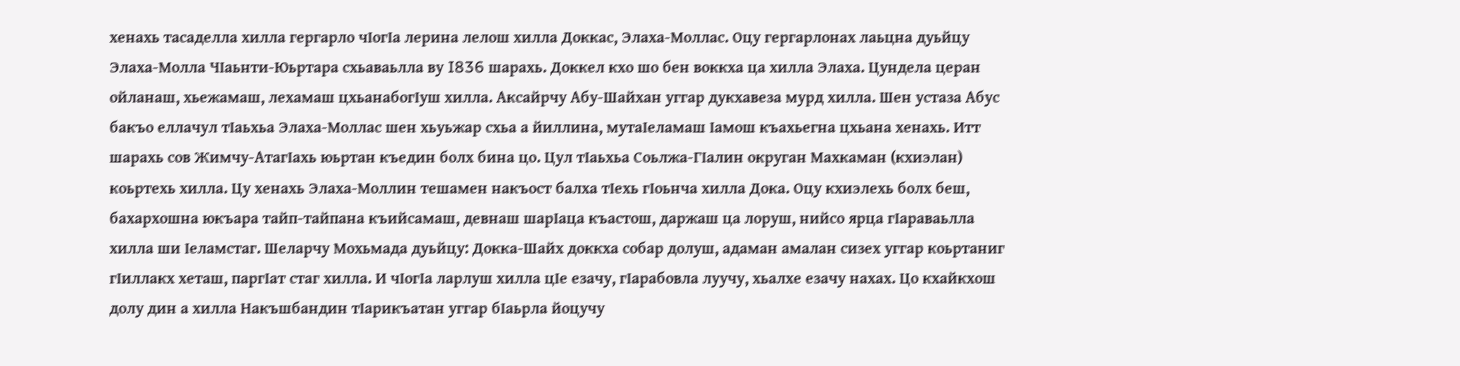хенахь тасаделла хилла гергарло чIогIа лерина лелош хилла Доккас, Элаха-Моллас. Оцу гергарлонах лаьцна дуьйцу Элаха-Молла ЧIаьнти-Юьртара схьаваьлла ву I836 шарахь. Доккел кхо шо бен воккха ца хилла Элаха. Цундела церан ойланаш, хьежамаш, лехамаш цхьанабогIуш хилла. Аксайрчу Абу-Шайхан уггар дукхавеза мурд хилла. Шен устаза Абус бакъо еллачул тIаьхьа Элаха-Моллас шен хьуьжар схьа а йиллина, мутаIеламаш Iамош къахьегна цхьана хенахь. Итт шарахь сов Жимчу-АтагIахь юьртан къедин болх бина цо. Цул тIаьхьа Соьлжа-ГIалин округан Махкаман (кхиэлан) коьртехь хилла. Цу хенахь Элаха-Моллин тешамен накъост балха тIехь гIоьнча хилла Дока. Оцу кхиэлехь болх беш, бахархошна юкъара тайп-тайпана къийсамаш, девнаш шарIаца къастош, даржаш ца лоруш, нийсо ярца гIараваьлла хилла ши Iеламстаг. Шеларчу Мохьмада дуьйцу: Докка-Шайх доккха собар долуш, адаман амалан сизех уггар коьртаниг гIиллакх хеташ, паргIат стаг хилла. И чIогIа ларлуш хилла цIе езачу, гIарабовла луучу, хьалхе езачу нахах. Цо кхайкхош долу дин а хилла Накъшбандин тIарикъатан уггар бIаьрла йоцучу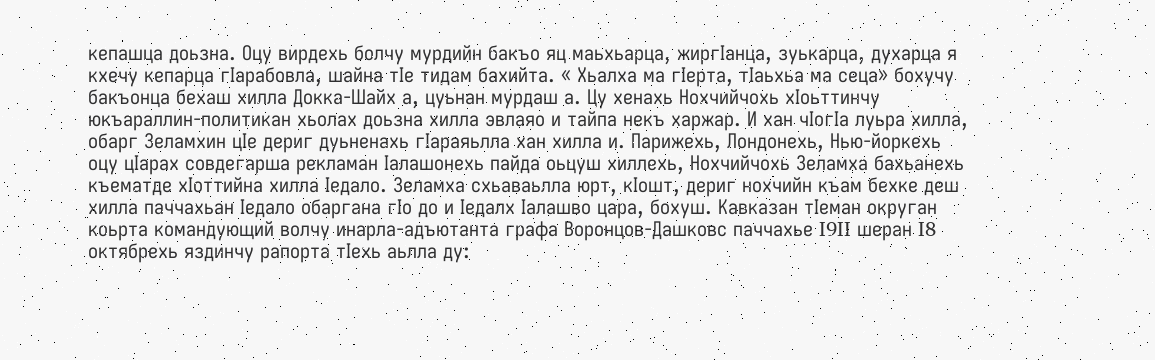кепашца доьзна. Оцу вирдехь болчу мурдийн бакъо яц маьхьарца, жиргIанца, зуькарца, духарца я кхечу кепарца гIарабовла, шайна тIе тидам бахийта. « Хьалха ма гIерта, тIаьхьа ма сеца» бохучу бакъонца бехаш хилла Докка-Шайх а, цуьнан мурдаш а. Цу хенахь Нохчийчохь хIоьттинчу юкъараллин-политикан хьолах доьзна хилла эвлаяо и тайпа некъ харжар. И хан чIогIа луьра хилла, обарг Зеламхин цIе дериг дуьненахь гIараяьлла хан хилла и. Парижехь, Лондонехь, Нью-йоркехь оцу цIарах совдегарша рекламан Iалашонехь пайда оьцуш хиллехь, Нохчийчохь Зеламха бахьанехь къематде хIоттийна хилла Iедало. Зеламха схьаваьлла юрт, кIошт, дериг нохчийн къам бехке деш хилла паччахьан Iедало обаргана гIо до и Iедалх Iалашво цара, бохуш. Кавказан тIеман округан коьрта командующий волчу инарла-адъютанта графа Воронцов-Дашковс паччахье I9II шеран I8 октябрехь яздинчу рапорта тIехь аьлла ду: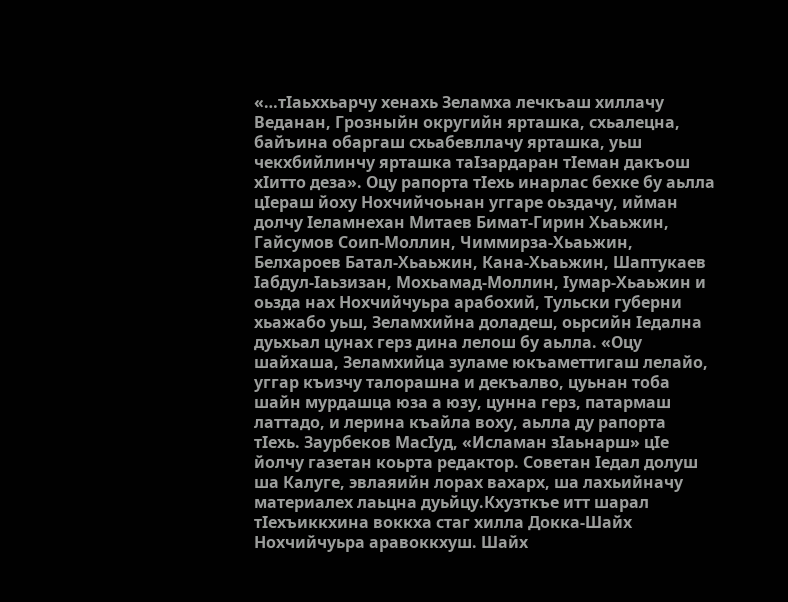«…тIаьххьарчу хенахь Зеламха лечкъаш хиллачу Веданан, Грозныйн округийн ярташка, схьалецна, байъина обаргаш схьабевллачу ярташка, уьш чекхбийлинчу ярташка таIзардаран тIеман дакъош хIитто деза». Оцу рапорта тIехь инарлас бехке бу аьлла цIераш йоху Нохчийчоьнан уггаре оьздачу, ийман долчу Iеламнехан Митаев Бимат-Гирин Хьаьжин, Гайсумов Соип-Моллин, Чиммирза-Хьаьжин, Белхароев Батал-Хьаьжин, Кана-Хьаьжин, Шаптукаев Iабдул-Iаьзизан, Мохьамад-Моллин, Iумар-Хьаьжин и оьзда нах Нохчийчуьра арабохий, Тульски губерни хьажабо уьш, Зеламхийна доладеш, оьрсийн Iедална дуьхьал цунах герз дина лелош бу аьлла. «Оцу шайхаша, Зеламхийца зуламе юкъаметтигаш лелайо, уггар къизчу талорашна и декъалво, цуьнан тоба шайн мурдашца юза а юзу, цунна герз, патармаш латтадо, и лерина къайла воху, аьлла ду рапорта тIехь. Заурбеков МасIуд, «Исламан зIаьнарш» цIе йолчу газетан коьрта редактор. Советан Iедал долуш ша Калуге, эвлаяийн лорах вахарх, ша лахьийначу материалех лаьцна дуьйцу.Кхузткъе итт шарал тIехъиккхина воккха стаг хилла Докка-Шайх Нохчийчуьра аравоккхуш. Шайх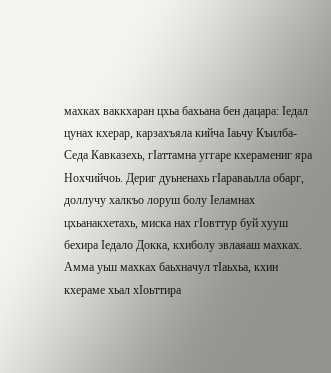махках ваккхаран цхьа бахьана бен дацара: Iедал цунах кхерар, карзахъяла кийча Iаьчу Къилба-Седа Кавказехь, гIаттамна уггаре кхерамениг яра Нохчийчоь. Дериг дуьненахь гIараваьлла обарг, доллучу халкъо лоруш болу Iеламнах цхьанакхетахь, миска нах гIовттур буй хууш бехира Iедало Докка, кхиболу эвлаяаш махках. Амма уьш махках баьхначул тIаьхьа, кхин кхераме хьал хIоьттира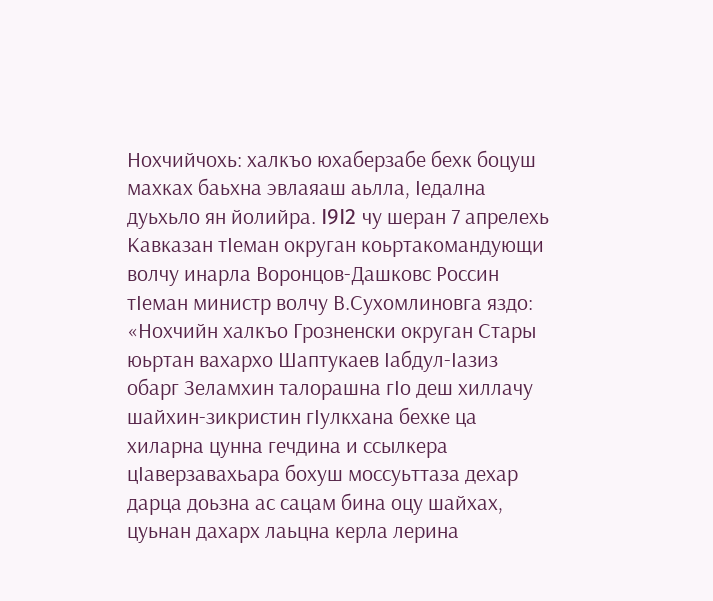Нохчийчохь: халкъо юхаберзабе бехк боцуш махках баьхна эвлаяаш аьлла, Iедална дуьхьло ян йолийра. I9I2 чу шеран 7 апрелехь Кавказан тIеман округан коьртакомандующи волчу инарла Воронцов-Дашковс Россин тIеман министр волчу В.Сухомлиновга яздо: «Нохчийн халкъо Грозненски округан Стары юьртан вахархо Шаптукаев Iабдул-Iазиз обарг Зеламхин талорашна гIо деш хиллачу шайхин-зикристин гIулкхана бехке ца хиларна цунна гечдина и ссылкера цIаверзавахьара бохуш моссуьттаза дехар дарца доьзна ас сацам бина оцу шайхах, цуьнан дахарх лаьцна керла лерина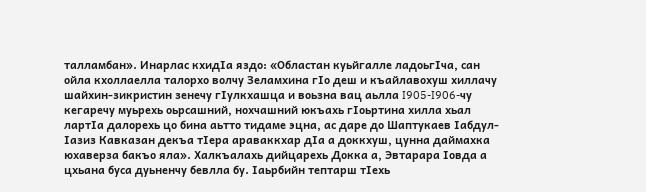талламбан». Инарлас кхидIа яздо: «Областан куьйгалле ладоьгIча, сан ойла кхоллаелла талорхо волчу Зеламхина гIо деш и къайлавохуш хиллачу шайхин-зикристин зенечу гIулкхашца и воьзна вац аьлла I905-I906-чу кегаречу муьрехь оьрсашний, нохчашний юкъахь гIоьртина хилла хьал лартIа далорехь цо бина аьтто тидаме эцна, ас даре до Шаптукаев Iабдул-Iазиз Кавказан декъа тIера араваккхар дIа а доккхуш, цунна даймахка юхаверза бакъо яла». Халкъалахь дийцарехь Докка а, Эвтарара Iовда а цхьана буса дуьненчу бевлла бу. Iаьрбийн тептарш тIехь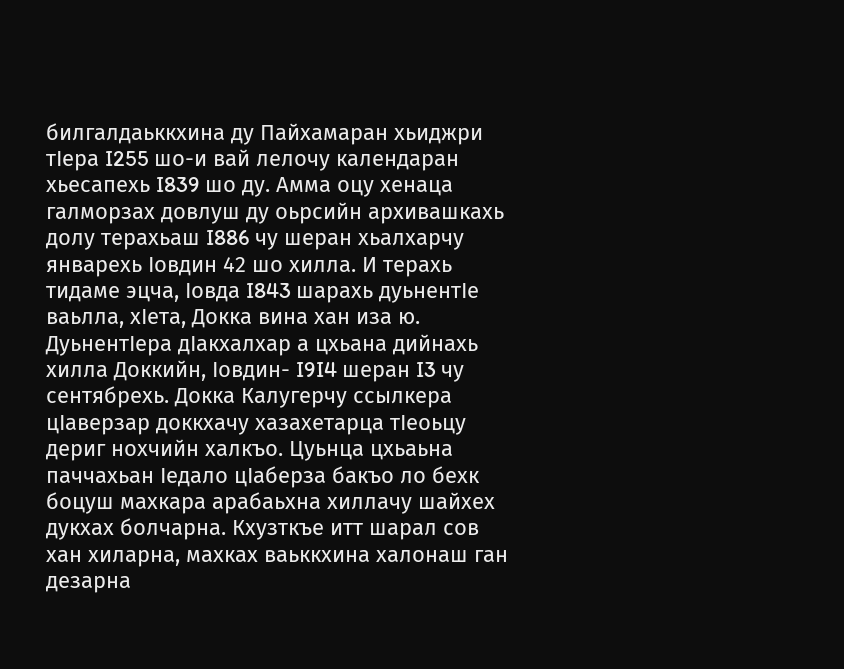билгалдаьккхина ду Пайхамаран хьиджри тIера I255 шо-и вай лелочу календаран хьесапехь I839 шо ду. Амма оцу хенаца галморзах довлуш ду оьрсийн архивашкахь долу терахьаш I886 чу шеран хьалхарчу январехь Iовдин 42 шо хилла. И терахь тидаме эцча, Iовда I843 шарахь дуьнентIе ваьлла, хIета, Докка вина хан иза ю. ДуьнентIера дIакхалхар а цхьана дийнахь хилла Доккийн, Iовдин- I9I4 шеран I3 чу сентябрехь. Докка Калугерчу ссылкера цIаверзар доккхачу хазахетарца тIеоьцу дериг нохчийн халкъо. Цуьнца цхьаьна паччахьан Iедало цIаберза бакъо ло бехк боцуш махкара арабаьхна хиллачу шайхех дукхах болчарна. Кхузткъе итт шарал сов хан хиларна, махках ваьккхина халонаш ган дезарна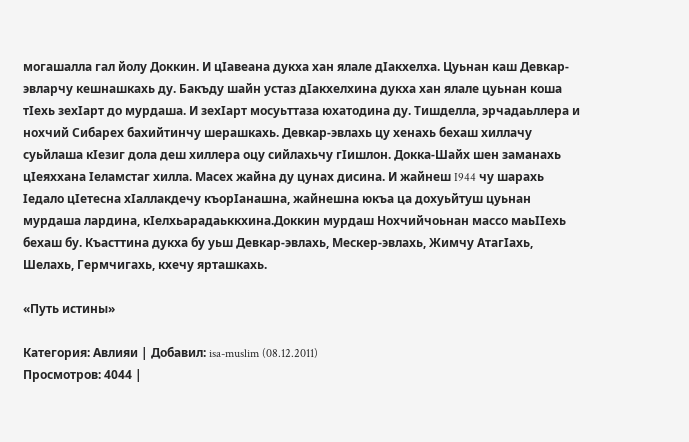могашалла гал йолу Доккин. И цIавеана дукха хан ялале дIакхелха. Цуьнан каш Девкар-эвларчу кешнашкахь ду. Бакъду шайн устаз дIакхелхина дукха хан ялале цуьнан коша тIехь зехIарт до мурдаша. И зехIарт мосуьттаза юхатодина ду. Тишделла, эрчадаьллера и нохчий Сибарех бахийтинчу шерашкахь. Девкар-эвлахь цу хенахь бехаш хиллачу суьйлаша кIезиг дола деш хиллера оцу сийлахьчу гIишлон. Докка-Шайх шен заманахь цIеяххана Iеламстаг хилла. Масех жайна ду цунах дисина. И жайнеш I944 чу шарахь Iедало цIетесна хIаллакдечу къорIанашна, жайнешна юкъа ца дохуьйтуш цуьнан мурдаша лардина, кIелхьарадаьккхина.Доккин мурдаш Нохчийчоьнан массо маьIIехь бехаш бу. Къасттина дукха бу уьш Девкар-эвлахь, Мескер-эвлахь, Жимчу АтагIахь, Шелахь, Гермчигахь, кхечу ярташкахь.

«Путь истины»

Категория: Авлияи | Добавил: isa-muslim (08.12.2011)
Просмотров: 4044 |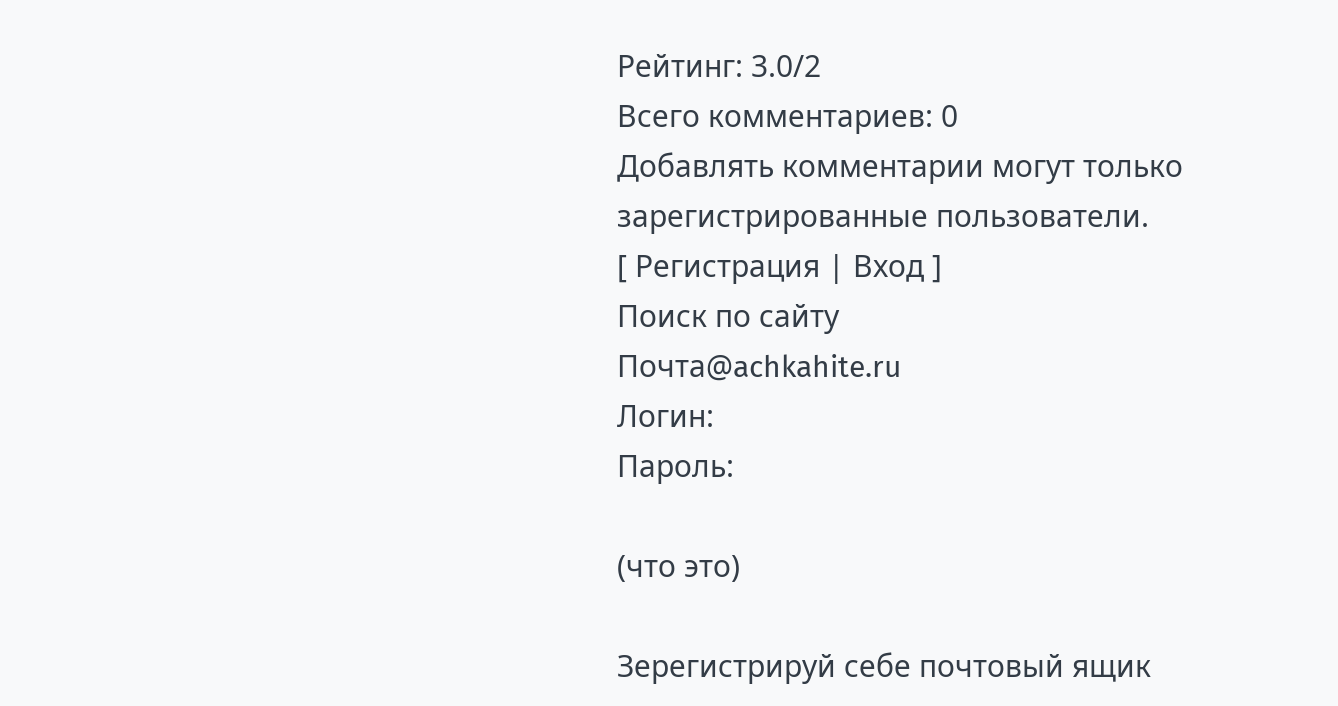Рейтинг: 3.0/2
Всего комментариев: 0
Добавлять комментарии могут только зарегистрированные пользователи.
[ Регистрация | Вход ]
Поиск по сайту
Почта@achkahite.ru
Логин:
Пароль:

(что это)

Зерегистрируй себе почтовый ящик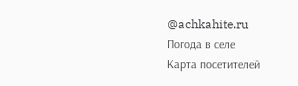@achkahite.ru
Погода в селе
Карта посетителей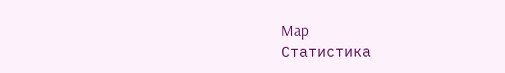Map
Статистика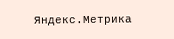Яндекс.Метрика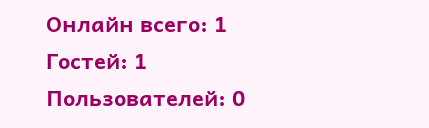Онлайн всего: 1
Гостей: 1
Пользователей: 0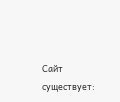Сайт существует: